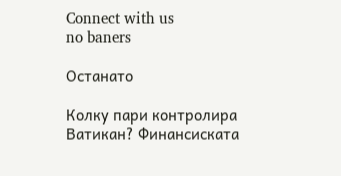Connect with us
no baners

Останато

Колку пари контролира Ватикан? Финансиската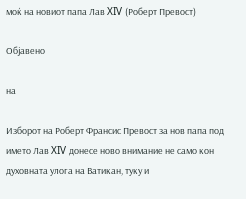моќ на новиот папа Лав XIV (Роберт Превост)

Објавено

на

Изборот на Роберт Франсис Превост за нов папа под името Лав XIV донесе ново внимание не само кон духовната улога на Ватикан, туку и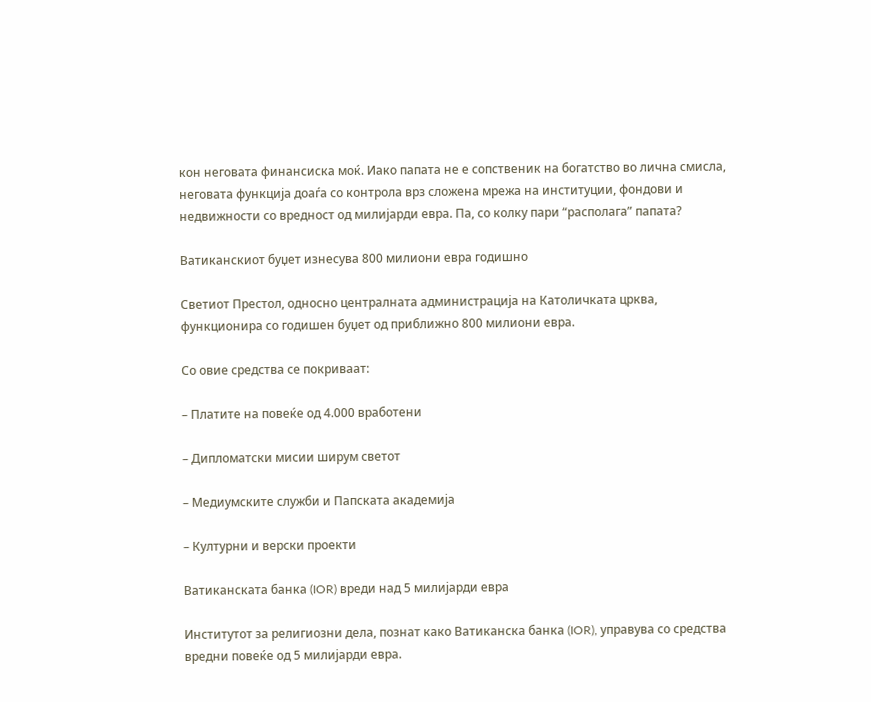кон неговата финансиска моќ. Иако папата не е сопственик на богатство во лична смисла, неговата функција доаѓа со контрола врз сложена мрежа на институции, фондови и недвижности со вредност од милијарди евра. Па, со колку пари “располага” папата?

Ватиканскиот буџет изнесува 800 милиони евра годишно

Светиот Престол, односно централната администрација на Католичката црква, функционира со годишен буџет од приближно 800 милиони евра.

Со овие средства се покриваат:

– Платите на повеќе од 4.000 вработени

– Дипломатски мисии ширум светот

– Медиумските служби и Папската академија

– Културни и верски проекти

Ватиканската банка (IOR) вреди над 5 милијарди евра

Институтот за религиозни дела, познат како Ватиканска банка (IOR), управува со средства вредни повеќе од 5 милијарди евра.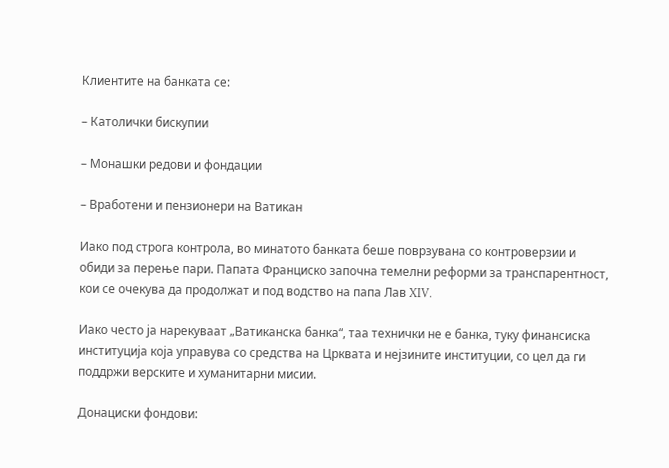Клиентите на банката се:

– Католички бискупии

– Монашки редови и фондации

– Вработени и пензионери на Ватикан

Иако под строга контрола, во минатото банката беше поврзувана со контроверзии и обиди за перење пари. Папата Франциско започна темелни реформи за транспарентност, кои се очекува да продолжат и под водство на папа Лав XIV.

Иако често ја нарекуваат „Ватиканска банка“, таа технички не е банка, туку финансиска институција која управува со средства на Црквата и нејзините институции, со цел да ги поддржи верските и хуманитарни мисии.

Донациски фондови: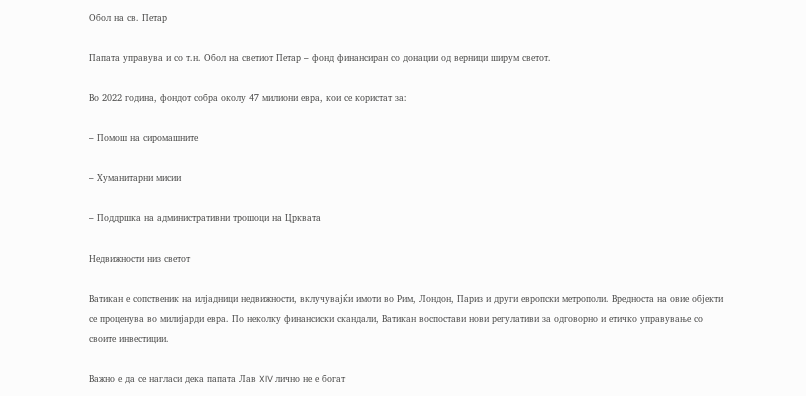Обол на св. Петар

Папата управува и со т.н. Обол на светиот Петар – фонд финансиран со донации од верници ширум светот.

Во 2022 година, фондот собра околу 47 милиони евра, кои се користат за:

– Помош на сиромашните

– Хуманитарни мисии

– Поддршка на административни трошоци на Црквата

Недвижности низ светот

Ватикан е сопственик на илјадници недвижности, вклучувајќи имоти во Рим, Лондон, Париз и други европски метрополи. Вредноста на овие објекти се проценува во милијарди евра. По неколку финансиски скандали, Ватикан воспостави нови регулативи за одговорно и етичко управување со своите инвестиции.

Важно е да се нагласи дека папата Лав XIV лично не е богат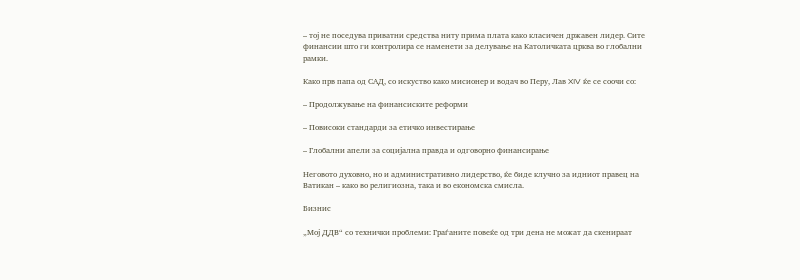– тој не поседува приватни средства ниту прима плата како класичен државен лидер. Сите финансии што ги контролира се наменети за делување на Католичката црква во глобални рамки.

Како прв папа од САД, со искуство како мисионер и водач во Перу, Лав XIV ќе се соочи со:

– Продолжување на финансиските реформи

– Повисоки стандарди за етичко инвестирање

– Глобални апели за социјална правда и одговорно финансирање

Неговото духовно, но и административно лидерство, ќе биде клучно за идниот правец на Ватикан – како во религиозна, така и во економска смисла.

Бизнис

„Мој ДДВ“ со технички проблеми: Граѓаните повеќе од три дена не можат да скенираат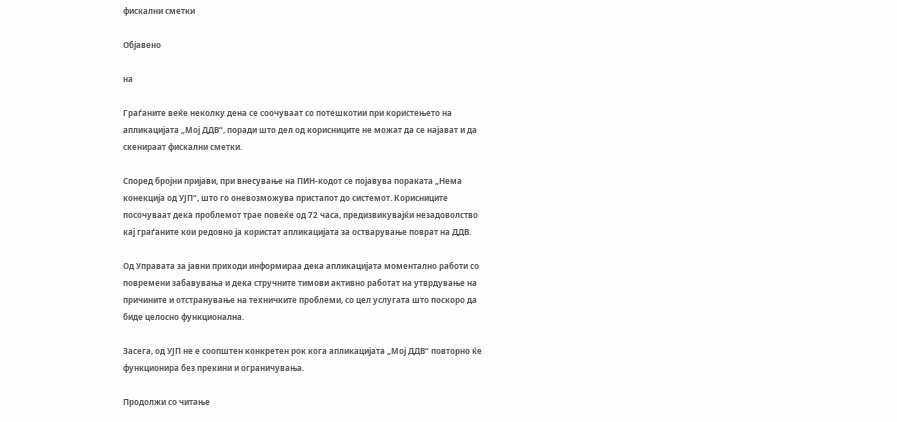фискални сметки

Објавено

на

Граѓаните веќе неколку дена се соочуваат со потешкотии при користењето на апликацијата „Мој ДДВ“, поради што дел од корисниците не можат да се најават и да скенираат фискални сметки.

Според бројни пријави, при внесување на ПИН-кодот се појавува пораката „Нема конекција од УЈП“, што го оневозможува пристапот до системот. Корисниците посочуваат дека проблемот трае повеќе од 72 часа, предизвикувајќи незадоволство кај граѓаните кои редовно ја користат апликацијата за остварување поврат на ДДВ.

Од Управата за јавни приходи информираа дека апликацијата моментално работи со повремени забавувања и дека стручните тимови активно работат на утврдување на причините и отстранување на техничките проблеми, со цел услугата што поскоро да биде целосно функционална.

Засега, од УЈП не е соопштен конкретен рок кога апликацијата „Мој ДДВ“ повторно ќе функционира без прекини и ограничувања.

Продолжи со читање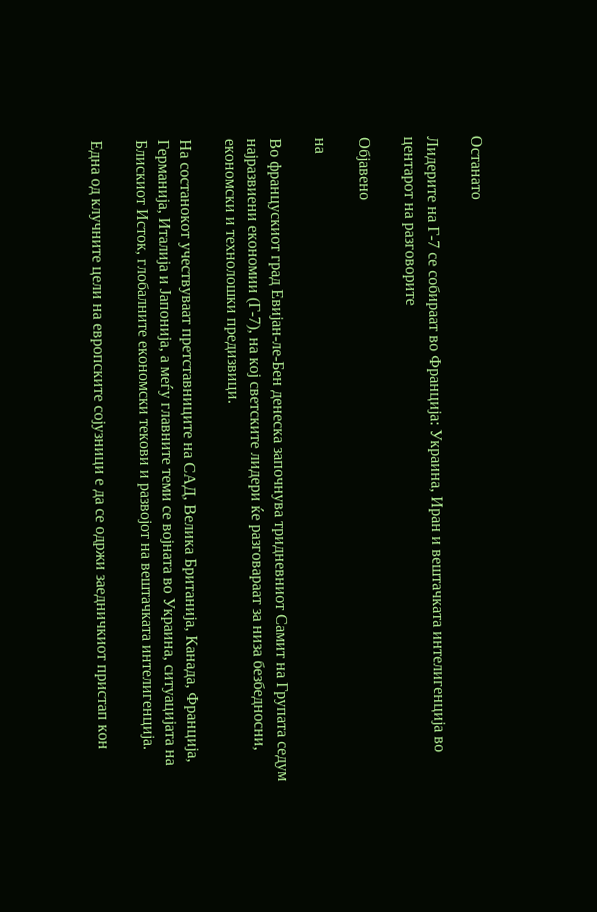Останато

Лидерите на Г-7 се собираат во Франција: Украина, Иран и вештачката интелигенција во центарот на разговорите

Објавено

на

Во францускиот град Евијан-ле-Бен денеска започнува тридневниот Самит на Групата седум најразвиени економии (Г-7), на кој светските лидери ќе разговараат за низа безбедносни, економски и технолошки предизвици.

На состанокот учествуваат претставниците на САД, Велика Британија, Канада, Франција, Германија, Италија и Јапонија, а меѓу главните теми се војната во Украина, ситуацијата на Блискиот Исток, глобалните економски текови и развојот на вештачката интелигенција.

Една од клучните цели на европските сојузници е да се одржи заедничкиот пристап кон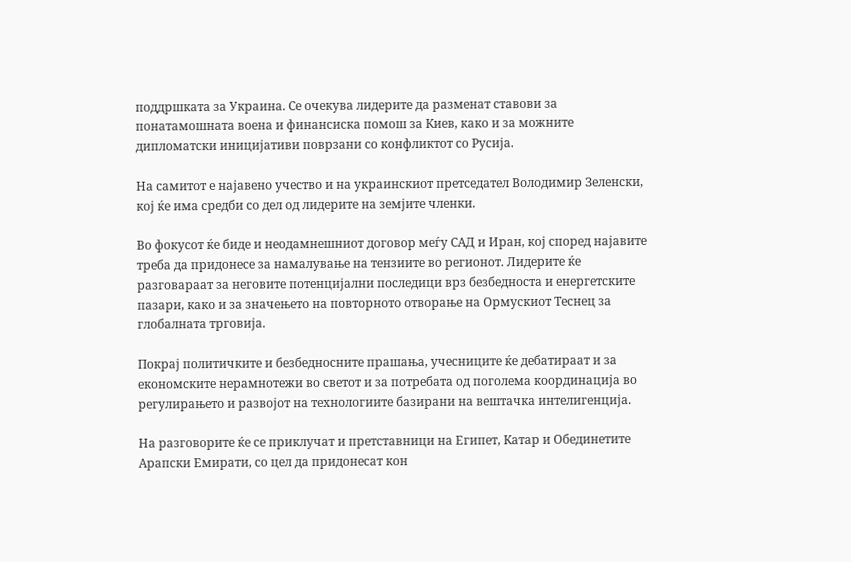поддршката за Украина. Се очекува лидерите да разменат ставови за понатамошната воена и финансиска помош за Киев, како и за можните дипломатски иницијативи поврзани со конфликтот со Русија.

На самитот е најавено учество и на украинскиот претседател Володимир Зеленски, кој ќе има средби со дел од лидерите на земјите членки.

Во фокусот ќе биде и неодамнешниот договор меѓу САД и Иран, кој според најавите треба да придонесе за намалување на тензиите во регионот. Лидерите ќе разговараат за неговите потенцијални последици врз безбедноста и енергетските пазари, како и за значењето на повторното отворање на Ормускиот Теснец за глобалната трговија.

Покрај политичките и безбедносните прашања, учесниците ќе дебатираат и за економските нерамнотежи во светот и за потребата од поголема координација во регулирањето и развојот на технологиите базирани на вештачка интелигенција.

На разговорите ќе се приклучат и претставници на Египет, Катар и Обединетите Арапски Емирати, со цел да придонесат кон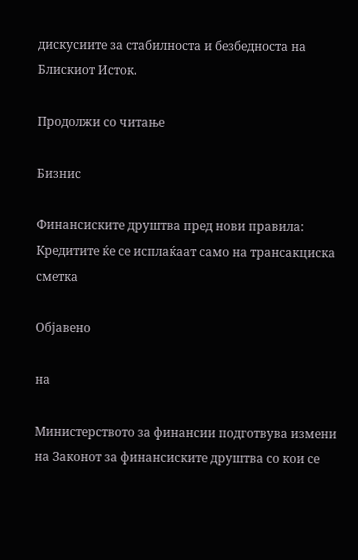дискусиите за стабилноста и безбедноста на Блискиот Исток.

Продолжи со читање

Бизнис

Финансиските друштва пред нови правила: Кредитите ќе се исплаќаат само на трансакциска сметка

Објавено

на

Министерството за финансии подготвува измени на Законот за финансиските друштва со кои се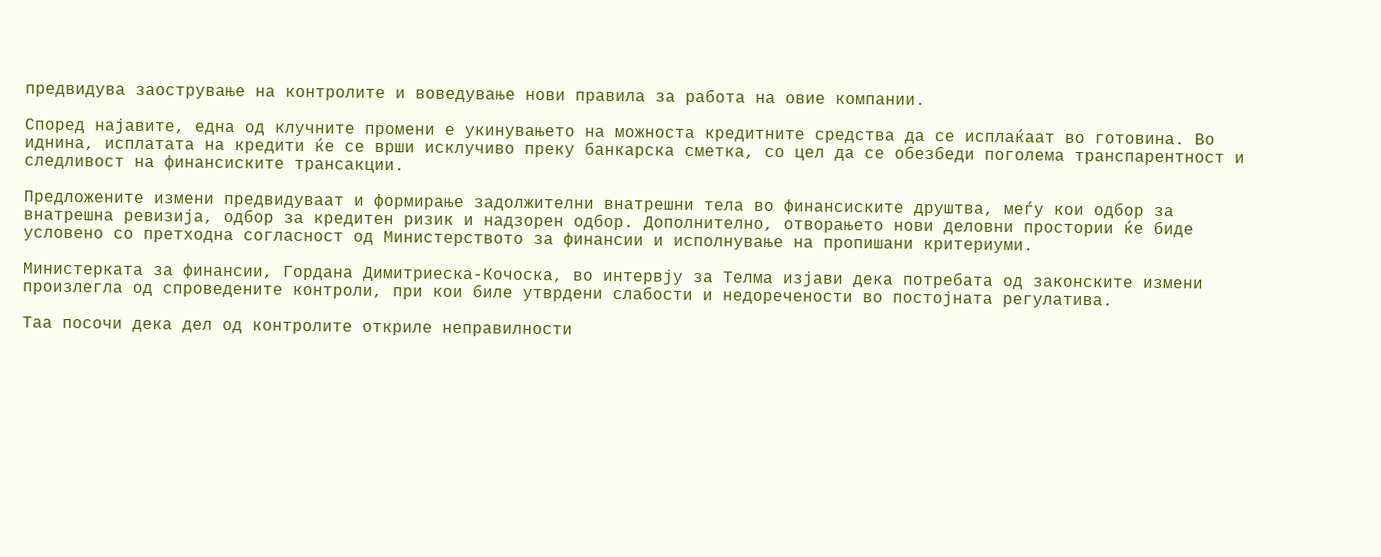предвидува заострување на контролите и воведување нови правила за работа на овие компании.

Според најавите, една од клучните промени е укинувањето на можноста кредитните средства да се исплаќаат во готовина. Во иднина, исплатата на кредити ќе се врши исклучиво преку банкарска сметка, со цел да се обезбеди поголема транспарентност и следливост на финансиските трансакции.

Предложените измени предвидуваат и формирање задолжителни внатрешни тела во финансиските друштва, меѓу кои одбор за внатрешна ревизија, одбор за кредитен ризик и надзорен одбор. Дополнително, отворањето нови деловни простории ќе биде условено со претходна согласност од Министерството за финансии и исполнување на пропишани критериуми.

Министерката за финансии, Гордана Димитриеска-Кочоска, во интервју за Телма изјави дека потребата од законските измени произлегла од спроведените контроли, при кои биле утврдени слабости и недоречености во постојната регулатива.

Таа посочи дека дел од контролите откриле неправилности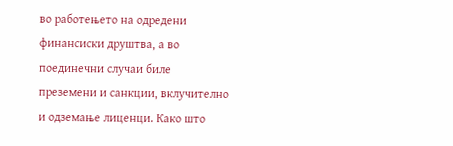во работењето на одредени финансиски друштва, а во поединечни случаи биле преземени и санкции, вклучително и одземање лиценци. Како што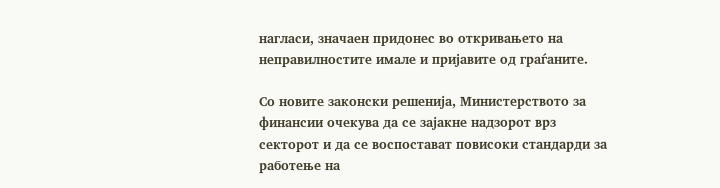нагласи, значаен придонес во откривањето на неправилностите имале и пријавите од граѓаните.

Со новите законски решенија, Министерството за финансии очекува да се зајакне надзорот врз секторот и да се воспостават повисоки стандарди за работење на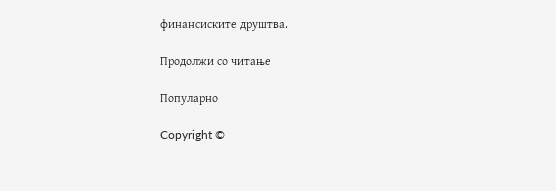финансиските друштва.

Продолжи со читање

Популарно

Copyright ©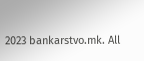2023 bankarstvo.mk. All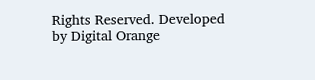Rights Reserved. Developed by Digital Orange